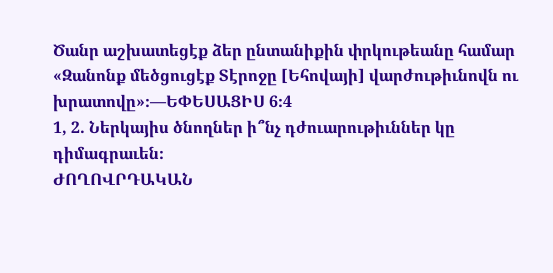Ծանր աշխատեցէք ձեր ընտանիքին փրկութեանը համար
«Զանոնք մեծցուցէք Տէրոջը [Եհովայի] վարժութիւնովն ու խրատովը»։—ԵՓԵՍԱՑԻՍ 6։4
1, 2. Ներկայիս ծնողներ ի՞նչ դժուարութիւններ կը դիմագրաւեն։
ԺՈՂՈՎՐԴԱԿԱՆ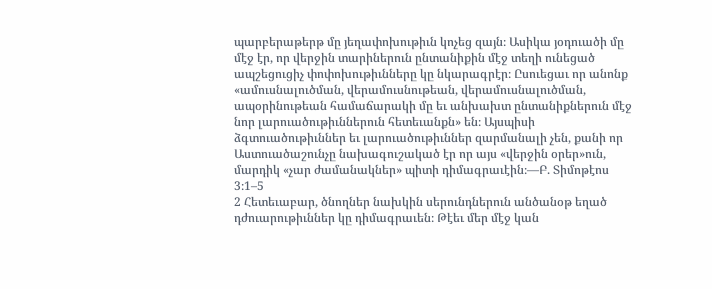պարբերաթերթ մը յեղափոխութիւն կոչեց զայն։ Ասիկա յօդուածի մը մէջ էր, որ վերջին տարիներուն ընտանիքին մէջ տեղի ունեցած ապշեցուցիչ փոփոխութիւնները կը նկարագրէր։ Ըսուեցաւ որ անոնք «ամուսնալուծման, վերամուսնութեան, վերամուսնալուծման, ապօրինութեան համաճարակի մը եւ անխախտ ընտանիքներուն մէջ նոր լարուածութիւններուն հետեւանքն» են։ Այսպիսի ձգտուածութիւններ եւ լարուածութիւններ զարմանալի չեն, քանի որ Աստուածաշունչը նախագուշակած էր որ այս «վերջին օրեր»ուն, մարդիկ «չար ժամանակներ» պիտի դիմագրաւէին։—Բ. Տիմոթէոս 3։1–5
2 Հետեւաբար, ծնողներ նախկին սերունդներուն անծանօթ եղած դժուարութիւններ կը դիմագրաւեն։ Թէեւ մեր մէջ կան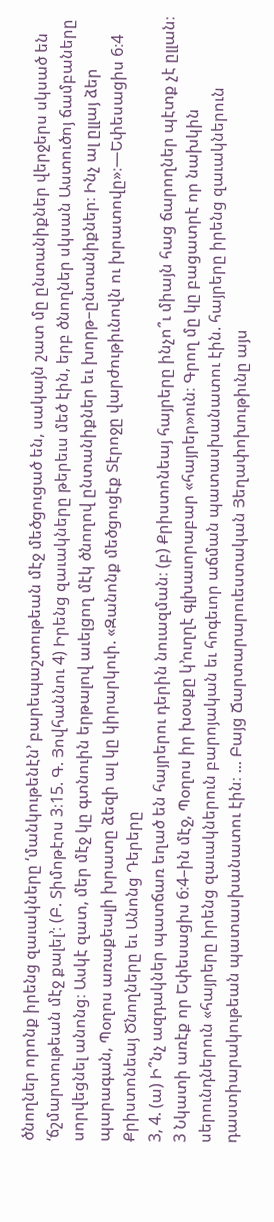ծնողներ որոնք իրենց զաւակները ‘մանկութենէն’ բարեպաշտութեան մէջ մեծցուցած են, սակայն շատ մը ընտանիքներ վերջերս սկսած են ‘ճշմարտութեան մէջ քալել’։ (Բ. Տիմոթէոս 3։15. Գ. Յովհաննու 4) Իրենց զաւակները թերեւս մեծ էին, երբ ծնողներ սկսան Աստուծոյ ճամբաները սորվեցնել անոնց։ Ասկէ զատ, մեր մէջ կը գտնուին երթալով աւելցող մէկ ծնողով ընտանիքներ եւ խորթ–ընտանիքներ։ Ինչ ալ ըլլայ ձեր պարագան, Պօղոս առաքեալի խրատը ձեզի ալ կը կիրարկուի. «Զանոնք մեծցուցէք Տէրոջը վարժութիւնովն ու խրատովը»։—Եփեսացիս 6։4
Քրիստոնեայ Ծնողները եւ Անոնց Դերերը
3, 4. (ա) Ի՞նչ ազդակներ պատճառ եղած են հայրերու դերին նուազման։ (բ) Քրիստոնեայ հայրերը ինչո՞ւ միայն հաց ճարողներ պէտք չէ ըլլան։
3 Նկատի առէք որ Եփեսացիս 6։4–ին մէջ, Պօղոս իր խօսքը կ’ուղղէ գլխաւորաբար «հայրեր»ուն։ Գրող մը կը բացատրէ որ նախկին սերունդներուն «հայրերը իրենց զաւակներուն բարոյական եւ հոգեւոր աճման պատասխանատու էին. հայրերը իրենց զաւակներուն դաստիարակութեան պատասխանատու էին։ ... Բայց Ճարտարարուեստական Յեղափոխութիւնը այս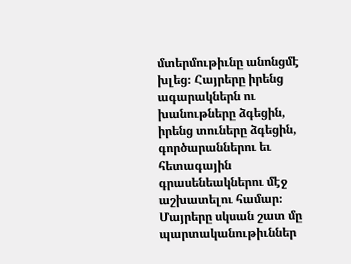մտերմութիւնը անոնցմէ խլեց։ Հայրերը իրենց ագարակներն ու խանութները ձգեցին, իրենց տուները ձգեցին, գործարաններու եւ հետագային գրասենեակներու մէջ աշխատելու համար։ Մայրերը սկսան շատ մը պարտականութիւններ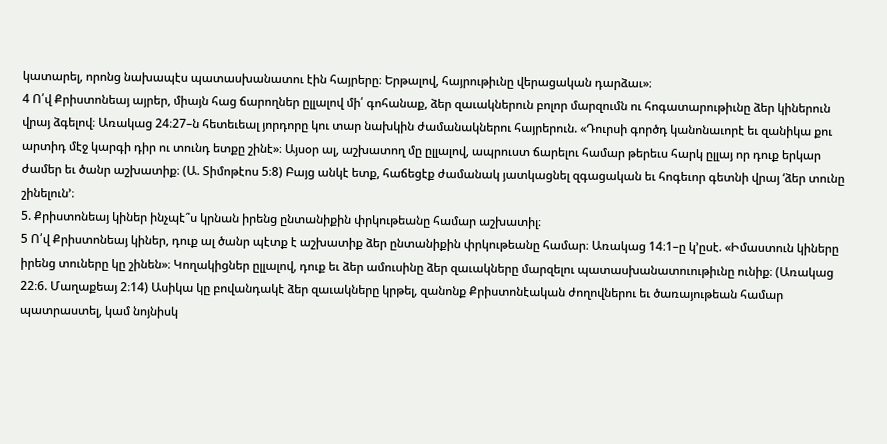կատարել, որոնց նախապէս պատասխանատու էին հայրերը։ Երթալով, հայրութիւնը վերացական դարձաւ»։
4 Ո՛վ Քրիստոնեայ այրեր, միայն հաց ճարողներ ըլլալով մի՛ գոհանաք, ձեր զաւակներուն բոլոր մարզումն ու հոգատարութիւնը ձեր կիներուն վրայ ձգելով։ Առակաց 24։27–ն հետեւեալ յորդորը կու տար նախկին ժամանակներու հայրերուն. «Դուրսի գործդ կանոնաւորէ եւ զանիկա քու արտիդ մէջ կարգի դիր ու տունդ ետքը շինէ»։ Այսօր ալ, աշխատող մը ըլլալով, ապրուստ ճարելու համար թերեւս հարկ ըլլայ որ դուք երկար ժամեր եւ ծանր աշխատիք։ (Ա. Տիմոթէոս 5։8) Բայց անկէ ետք, հաճեցէք ժամանակ յատկացնել զգացական եւ հոգեւոր գետնի վրայ ‘ձեր տունը շինելուն’։
5. Քրիստոնեայ կիներ ինչպէ՞ս կրնան իրենց ընտանիքին փրկութեանը համար աշխատիլ։
5 Ո՛վ Քրիստոնեայ կիներ, դուք ալ ծանր պէտք է աշխատիք ձեր ընտանիքին փրկութեանը համար։ Առակաց 14։1–ը կ’ըսէ. «Իմաստուն կիները իրենց տուները կը շինեն»։ Կողակիցներ ըլլալով, դուք եւ ձեր ամուսինը ձեր զաւակները մարզելու պատասխանատուութիւնը ունիք։ (Առակաց 22։6. Մաղաքեայ 2։14) Ասիկա կը բովանդակէ ձեր զաւակները կրթել, զանոնք Քրիստոնէական ժողովներու եւ ծառայութեան համար պատրաստել, կամ նոյնիսկ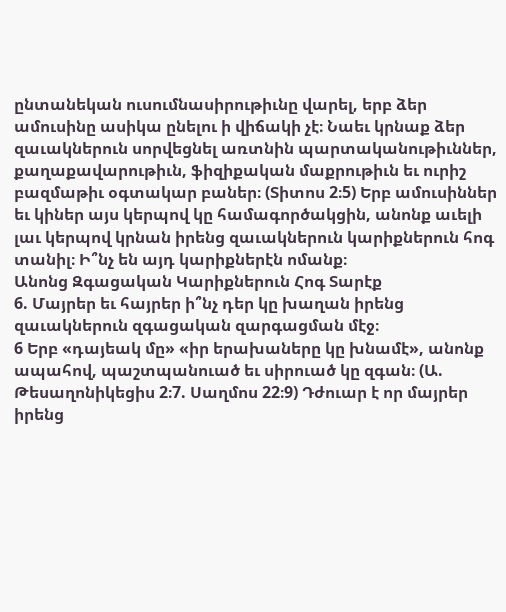ընտանեկան ուսումնասիրութիւնը վարել, երբ ձեր ամուսինը ասիկա ընելու ի վիճակի չէ։ Նաեւ կրնաք ձեր զաւակներուն սորվեցնել առտնին պարտականութիւններ, քաղաքավարութիւն, ֆիզիքական մաքրութիւն եւ ուրիշ բազմաթիւ օգտակար բաներ։ (Տիտոս 2։5) Երբ ամուսիններ եւ կիներ այս կերպով կը համագործակցին, անոնք աւելի լաւ կերպով կրնան իրենց զաւակներուն կարիքներուն հոգ տանիլ։ Ի՞նչ են այդ կարիքներէն ոմանք։
Անոնց Զգացական Կարիքներուն Հոգ Տարէք
6. Մայրեր եւ հայրեր ի՞նչ դեր կը խաղան իրենց զաւակներուն զգացական զարգացման մէջ։
6 Երբ «դայեակ մը» «իր երախաները կը խնամէ», անոնք ապահով, պաշտպանուած եւ սիրուած կը զգան։ (Ա. Թեսաղոնիկեցիս 2։7. Սաղմոս 22։9) Դժուար է որ մայրեր իրենց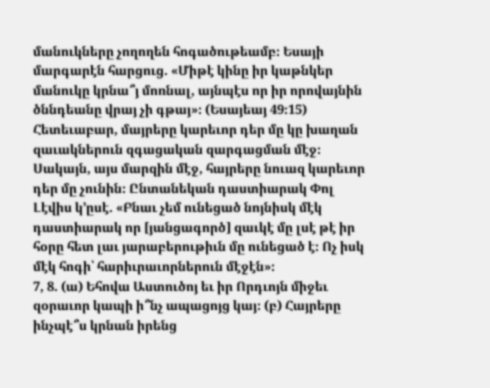մանուկները չողողեն հոգածութեամբ։ Եսայի մարգարէն հարցուց. «Միթէ կինը իր կաթնկեր մանուկը կրնա՞յ մոռնալ, այնպէս որ իր որովայնին ծննդեանը վրայ չի գթայ»։ (Եսայեայ 49։15) Հետեւաբար, մայրերը կարեւոր դեր մը կը խաղան զաւակներուն զգացական զարգացման մէջ։ Սակայն, այս մարզին մէջ, հայրերը նուազ կարեւոր դեր մը չունին։ Ընտանեկան դաստիարակ Փոլ Լէվիս կ’ըսէ. «Բնաւ չեմ ունեցած նոյնիսկ մէկ դաստիարակ որ [յանցագործ] զաւկէ մը լսէ թէ իր հօրը հետ լաւ յարաբերութիւն մը ունեցած է։ Ոչ իսկ մէկ հոգի՝ հարիւրաւորներուն մէջէն»։
7, 8. (ա) Եհովա Աստուծոյ եւ իր Որդւոյն միջեւ զօրաւոր կապի ի՞նչ ապացոյց կայ։ (բ) Հայրերը ինչպէ՞ս կրնան իրենց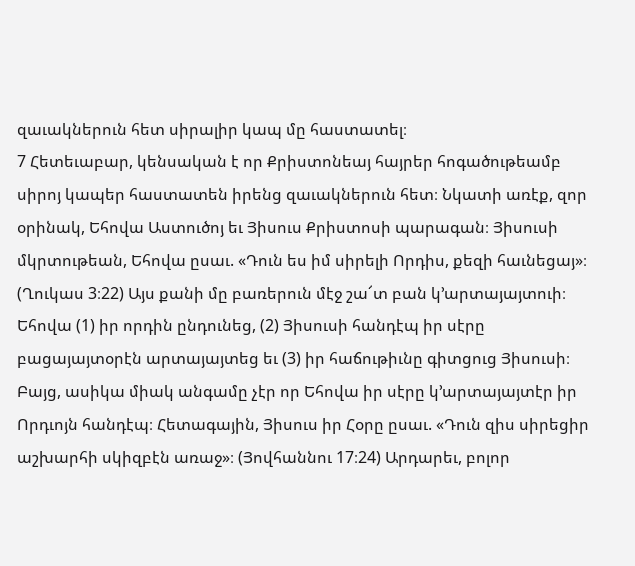զաւակներուն հետ սիրալիր կապ մը հաստատել։
7 Հետեւաբար, կենսական է որ Քրիստոնեայ հայրեր հոգածութեամբ սիրոյ կապեր հաստատեն իրենց զաւակներուն հետ։ Նկատի առէք, զոր օրինակ, Եհովա Աստուծոյ եւ Յիսուս Քրիստոսի պարագան։ Յիսուսի մկրտութեան, Եհովա ըսաւ. «Դուն ես իմ սիրելի Որդիս, քեզի հաւնեցայ»։ (Ղուկաս 3։22) Այս քանի մը բառերուն մէջ շա՜տ բան կ’արտայայտուի։ Եհովա (1) իր որդին ընդունեց, (2) Յիսուսի հանդէպ իր սէրը բացայայտօրէն արտայայտեց եւ (3) իր հաճութիւնը գիտցուց Յիսուսի։ Բայց, ասիկա միակ անգամը չէր որ Եհովա իր սէրը կ’արտայայտէր իր Որդւոյն հանդէպ։ Հետագային, Յիսուս իր Հօրը ըսաւ. «Դուն զիս սիրեցիր աշխարհի սկիզբէն առաջ»։ (Յովհաննու 17։24) Արդարեւ, բոլոր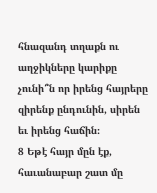հնազանդ տղաքն ու աղջիկները կարիքը չունի՞ն որ իրենց հայրերը զիրենք ընդունին, սիրեն եւ իրենց հաճին։
8 Եթէ հայր մըն էք, հաւանաբար շատ մը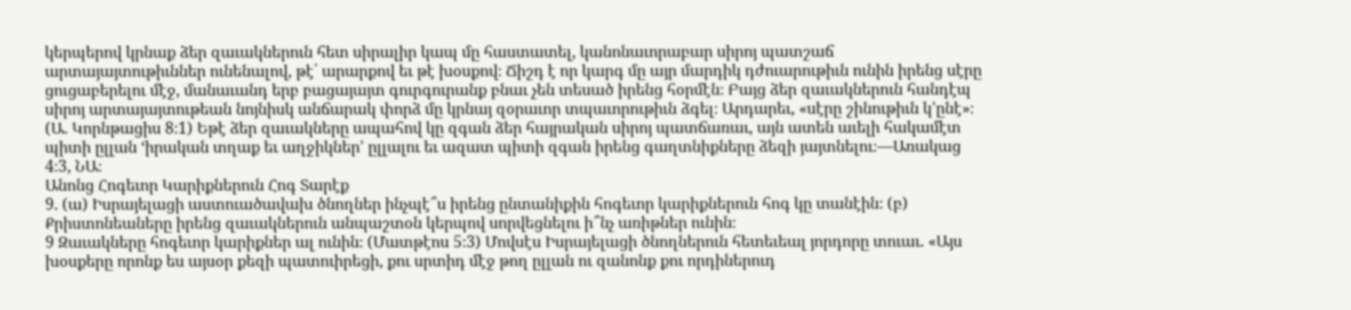կերպերով կրնաք ձեր զաւակներուն հետ սիրալիր կապ մը հաստատել, կանոնաւորաբար սիրոյ պատշաճ արտայայտութիւններ ունենալով, թէ՛ արարքով եւ թէ խօսքով։ Ճիշդ է որ կարգ մը այր մարդիկ դժուարութիւն ունին իրենց սէրը ցուցաբերելու մէջ, մանաւանդ երբ բացայայտ գուրգուրանք բնաւ չեն տեսած իրենց հօրմէն։ Բայց ձեր զաւակներուն հանդէպ սիրոյ արտայայտութեան նոյնիսկ անճարակ փորձ մը կրնայ զօրաւոր տպաւորութիւն ձգել։ Արդարեւ, «սէրը շինութիւն կ’ընէ»։ (Ա. Կորնթացիս 8։1) Եթէ ձեր զաւակները ապահով կը զգան ձեր հայրական սիրոյ պատճառաւ, այն ատեն աւելի հակամէտ պիտի ըլլան ‘իրական տղաք եւ աղջիկներ’ ըլլալու եւ ազատ պիտի զգան իրենց գաղտնիքները ձեզի յայտնելու։—Առակաց 4։3, ՆԱ։
Անոնց Հոգեւոր Կարիքներուն Հոգ Տարէք
9. (ա) Իսրայելացի աստուածավախ ծնողներ ինչպէ՞ս իրենց ընտանիքին հոգեւոր կարիքներուն հոգ կը տանէին։ (բ) Քրիստոնեաները իրենց զաւակներուն անպաշտօն կերպով սորվեցնելու ի՞նչ առիթներ ունին։
9 Զաւակները հոգեւոր կարիքներ ալ ունին։ (Մատթէոս 5։3) Մովսէս Իսրայելացի ծնողներուն հետեւեալ յորդորը տուաւ. «Այս խօսքերը որոնք ես այսօր քեզի պատուիրեցի, քու սրտիդ մէջ թող ըլլան ու զանոնք քու որդիներուդ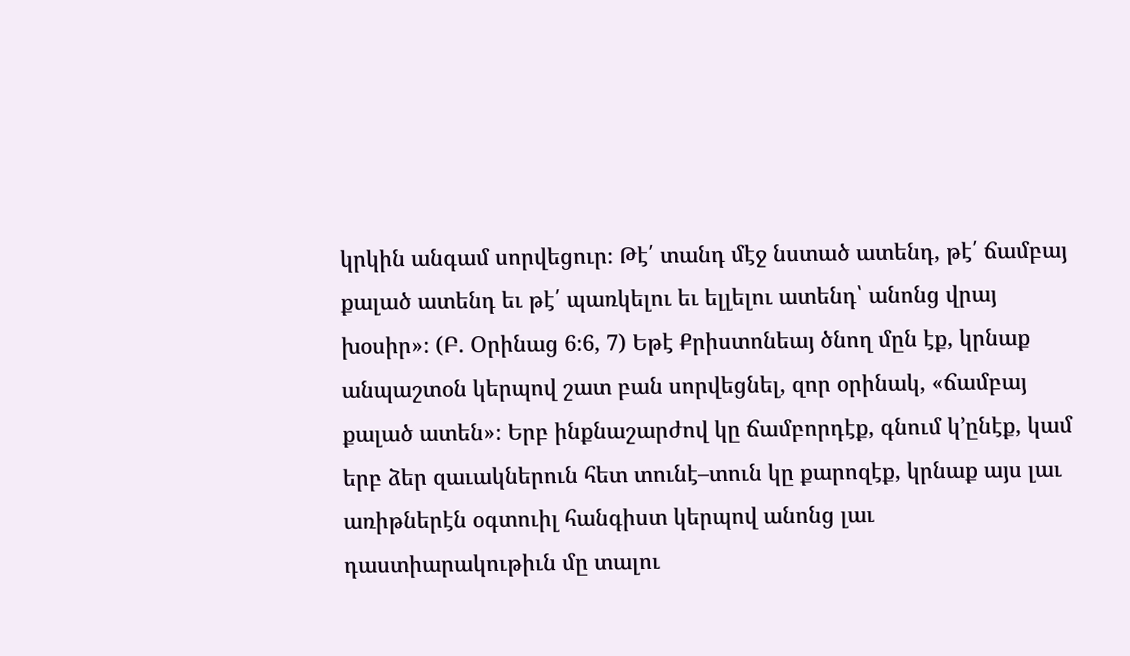կրկին անգամ սորվեցուր։ Թէ՛ տանդ մէջ նստած ատենդ, թէ՛ ճամբայ քալած ատենդ եւ թէ՛ պառկելու եւ ելլելու ատենդ՝ անոնց վրայ խօսիր»։ (Բ. Օրինաց 6։6, 7) Եթէ Քրիստոնեայ ծնող մըն էք, կրնաք անպաշտօն կերպով շատ բան սորվեցնել, զոր օրինակ, «ճամբայ քալած ատեն»։ Երբ ինքնաշարժով կը ճամբորդէք, գնում կ’ընէք, կամ երբ ձեր զաւակներուն հետ տունէ–տուն կը քարոզէք, կրնաք այս լաւ առիթներէն օգտուիլ հանգիստ կերպով անոնց լաւ դաստիարակութիւն մը տալու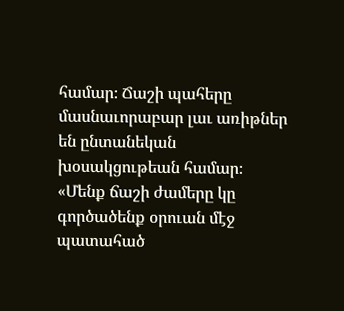համար։ Ճաշի պահերը մասնաւորաբար լաւ առիթներ են ընտանեկան խօսակցութեան համար։ «Մենք ճաշի ժամերը կը գործածենք օրուան մէջ պատահած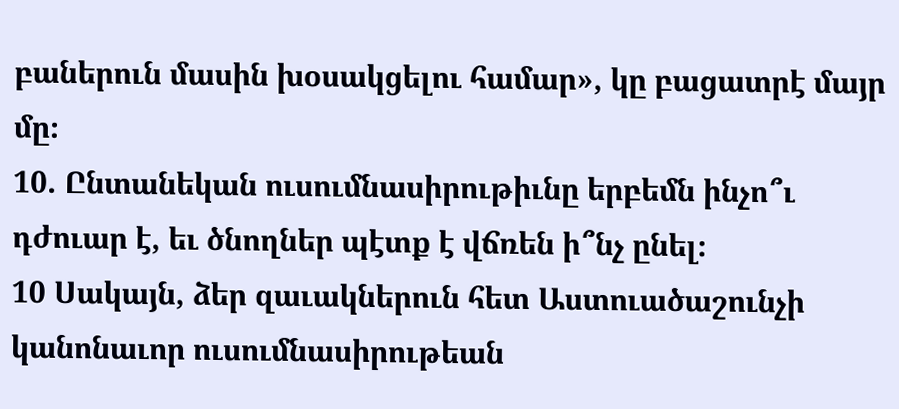բաներուն մասին խօսակցելու համար», կը բացատրէ մայր մը։
10. Ընտանեկան ուսումնասիրութիւնը երբեմն ինչո՞ւ դժուար է, եւ ծնողներ պէտք է վճռեն ի՞նչ ընել։
10 Սակայն, ձեր զաւակներուն հետ Աստուածաշունչի կանոնաւոր ուսումնասիրութեան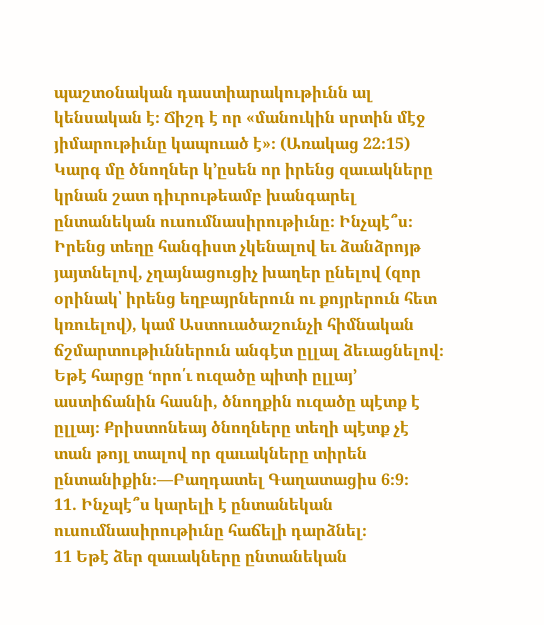պաշտօնական դաստիարակութիւնն ալ կենսական է։ Ճիշդ է որ «մանուկին սրտին մէջ յիմարութիւնը կապուած է»։ (Առակաց 22։15) Կարգ մը ծնողներ կ’ըսեն որ իրենց զաւակները կրնան շատ դիւրութեամբ խանգարել ընտանեկան ուսումնասիրութիւնը։ Ինչպէ՞ս։ Իրենց տեղը հանգիստ չկենալով եւ ձանձրոյթ յայտնելով, չղայնացուցիչ խաղեր ընելով (զոր օրինակ՝ իրենց եղբայրներուն ու քոյրերուն հետ կռուելով), կամ Աստուածաշունչի հիմնական ճշմարտութիւններուն անգէտ ըլլալ ձեւացնելով։ Եթէ հարցը ‘որո՛ւ ուզածը պիտի ըլլայ’ աստիճանին հասնի, ծնողքին ուզածը պէտք է ըլլայ։ Քրիստոնեայ ծնողները տեղի պէտք չէ տան թոյլ տալով որ զաւակները տիրեն ընտանիքին։—Բաղդատել Գաղատացիս 6։9։
11. Ինչպէ՞ս կարելի է ընտանեկան ուսումնասիրութիւնը հաճելի դարձնել։
11 Եթէ ձեր զաւակները ընտանեկան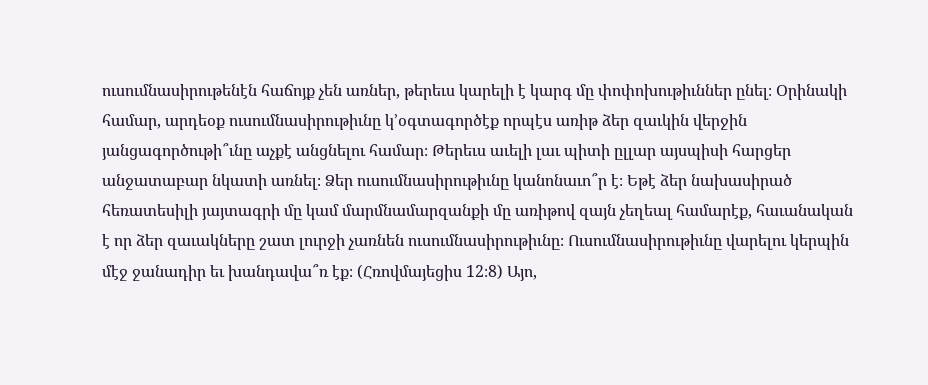ուսումնասիրութենէն հաճոյք չեն առներ, թերեւս կարելի է կարգ մը փոփոխութիւններ ընել։ Օրինակի համար, արդեօք ուսումնասիրութիւնը կ’օգտագործէք որպէս առիթ ձեր զաւկին վերջին յանցագործութի՞ւնը աչքէ անցնելու համար։ Թերեւս աւելի լաւ պիտի ըլլար այսպիսի հարցեր անջատաբար նկատի առնել։ Ձեր ուսումնասիրութիւնը կանոնաւո՞ր է։ Եթէ ձեր նախասիրած հեռատեսիլի յայտագրի մը կամ մարմնամարզանքի մը առիթով զայն չեղեալ համարէք, հաւանական է որ ձեր զաւակները շատ լուրջի չառնեն ուսումնասիրութիւնը։ Ուսումնասիրութիւնը վարելու կերպին մէջ ջանադիր եւ խանդավա՞ռ էք։ (Հռովմայեցիս 12։8) Այո,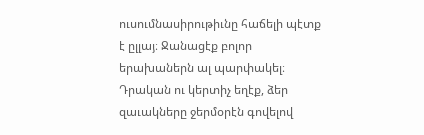ուսումնասիրութիւնը հաճելի պէտք է ըլլայ։ Ջանացէք բոլոր երախաներն ալ պարփակել։ Դրական ու կերտիչ եղէք, ձեր զաւակները ջերմօրէն գովելով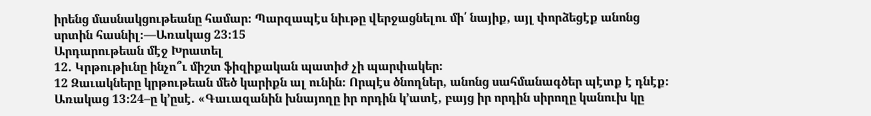իրենց մասնակցութեանը համար։ Պարզապէս նիւթը վերջացնելու մի՛ նայիք, այլ փորձեցէք անոնց սրտին հասնիլ։—Առակաց 23։15
Արդարութեան մէջ Խրատել
12. Կրթութիւնը ինչո՞ւ միշտ ֆիզիքական պատիժ չի պարփակեր։
12 Զաւակները կրթութեան մեծ կարիքն ալ ունին։ Որպէս ծնողներ, անոնց սահմանագծեր պէտք է դնէք։ Առակաց 13։24–ը կ’ըսէ. «Գաւազանին խնայողը իր որդին կ’ատէ, բայց իր որդին սիրողը կանուխ կը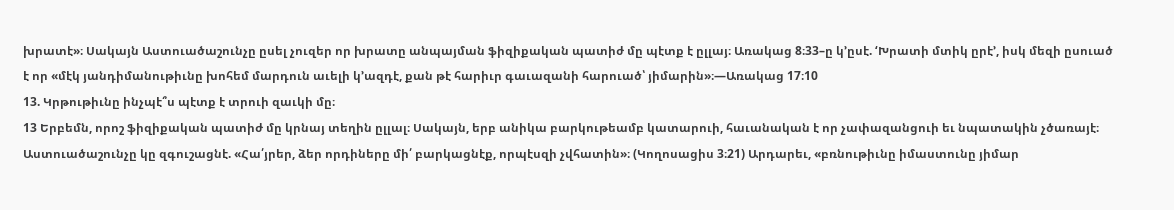խրատէ»։ Սակայն Աստուածաշունչը ըսել չուզեր որ խրատը անպայման ֆիզիքական պատիժ մը պէտք է ըլլայ։ Առակաց 8։33–ը կ’ըսէ. ‘Խրատի մտիկ ըրէ’, իսկ մեզի ըսուած է որ «մէկ յանդիմանութիւնը խոհեմ մարդուն աւելի կ’ազդէ, քան թէ հարիւր գաւազանի հարուած՝ յիմարին»։—Առակաց 17։10
13. Կրթութիւնը ինչպէ՞ս պէտք է տրուի զաւկի մը։
13 Երբեմն, որոշ ֆիզիքական պատիժ մը կրնայ տեղին ըլլալ։ Սակայն, երբ անիկա բարկութեամբ կատարուի, հաւանական է որ չափազանցուի եւ նպատակին չծառայէ։ Աստուածաշունչը կը զգուշացնէ. «Հա՛յրեր, ձեր որդիները մի՛ բարկացնէք, որպէսզի չվհատին»։ (Կողոսացիս 3։21) Արդարեւ, «բռնութիւնը իմաստունը յիմար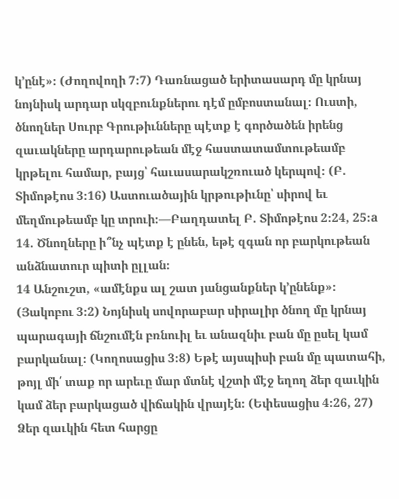կ’ընէ»։ (Ժողովողի 7։7) Դառնացած երիտասարդ մը կրնայ նոյնիսկ արդար սկզբունքներու դէմ ըմբոստանալ։ Ուստի, ծնողներ Սուրբ Գրութիւնները պէտք է գործածեն իրենց զաւակները արդարութեան մէջ հաստատամտութեամբ կրթելու համար, բայց՝ հաւասարակշռուած կերպով։ (Բ. Տիմոթէոս 3։16) Աստուածային կրթութիւնը՝ սիրով եւ մեղմութեամբ կը տրուի։—Բաղդատել Բ. Տիմոթէոս 2։24, 25։a
14. Ծնողները ի՞նչ պէտք է ընեն, եթէ զգան որ բարկութեան անձնատուր պիտի ըլլան։
14 Անշուշտ, «ամէնքս ալ շատ յանցանքներ կ’ընենք»։ (Յակոբու 3։2) Նոյնիսկ սովորաբար սիրալիր ծնող մը կրնայ պարագայի ճնշումէն բռնուիլ եւ անազնիւ բան մը ըսել կամ բարկանալ։ (Կողոսացիս 3։8) Եթէ այսպիսի բան մը պատահի, թոյլ մի՛ տաք որ արեւը մար մտնէ վշտի մէջ եղող ձեր զաւկին կամ ձեր բարկացած վիճակին վրայէն։ (Եփեսացիս 4։26, 27) Ձեր զաւկին հետ հարցը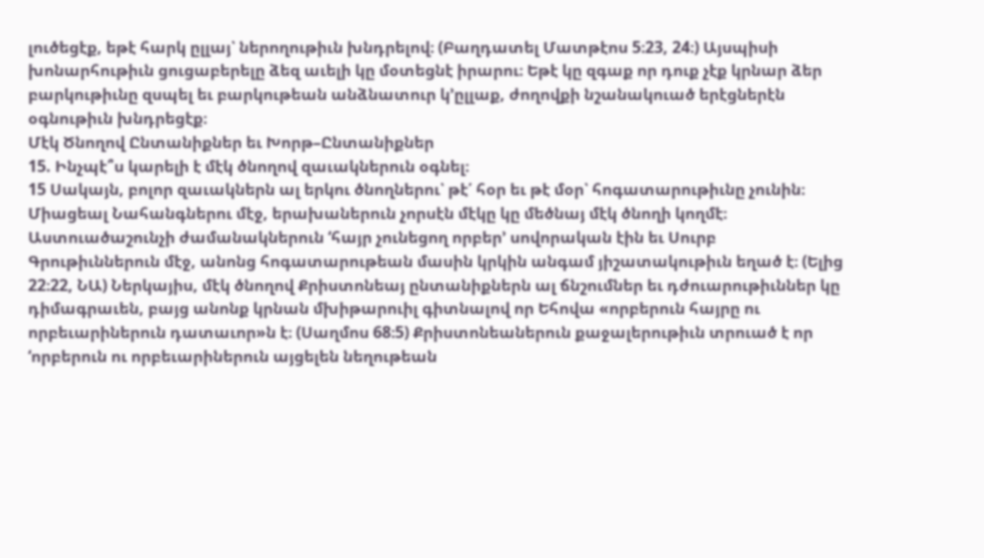լուծեցէք, եթէ հարկ ըլլայ՝ ներողութիւն խնդրելով։ (Բաղդատել Մատթէոս 5։23, 24։) Այսպիսի խոնարհութիւն ցուցաբերելը ձեզ աւելի կը մօտեցնէ իրարու։ Եթէ կը զգաք որ դուք չէք կրնար ձեր բարկութիւնը զսպել եւ բարկութեան անձնատուր կ’ըլլաք, ժողովքի նշանակուած երէցներէն օգնութիւն խնդրեցէք։
Մէկ Ծնողով Ընտանիքներ եւ Խորթ–Ընտանիքներ
15. Ինչպէ՞ս կարելի է մէկ ծնողով զաւակներուն օգնել։
15 Սակայն, բոլոր զաւակներն ալ երկու ծնողներու՝ թէ՛ հօր եւ թէ մօր՝ հոգատարութիւնը չունին։ Միացեալ Նահանգներու մէջ, երախաներուն չորսէն մէկը կը մեծնայ մէկ ծնողի կողմէ։ Աստուածաշունչի ժամանակներուն ‘հայր չունեցող որբեր’ սովորական էին եւ Սուրբ Գրութիւններուն մէջ, անոնց հոգատարութեան մասին կրկին անգամ յիշատակութիւն եղած է։ (Ելից 22։22, ՆԱ) Ներկայիս, մէկ ծնողով Քրիստոնեայ ընտանիքներն ալ ճնշումներ եւ դժուարութիւններ կը դիմագրաւեն, բայց անոնք կրնան մխիթարուիլ գիտնալով որ Եհովա «որբերուն հայրը ու որբեւարիներուն դատաւոր»ն է։ (Սաղմոս 68։5) Քրիստոնեաներուն քաջալերութիւն տրուած է որ ‘որբերուն ու որբեւարիներուն այցելեն նեղութեան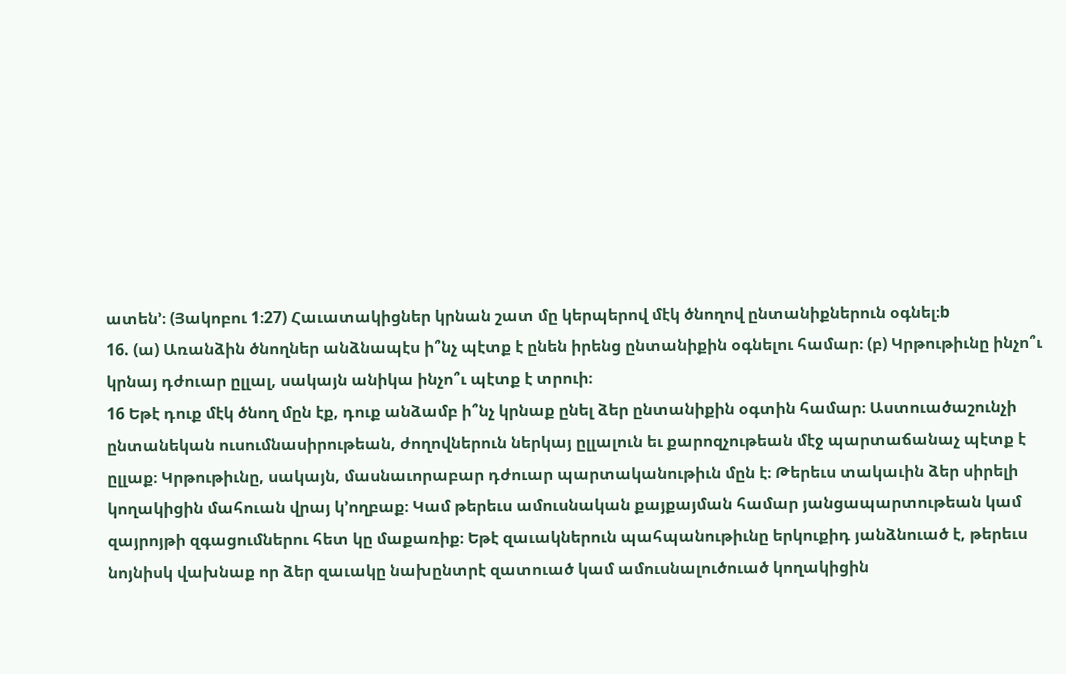ատեն’։ (Յակոբու 1։27) Հաւատակիցներ կրնան շատ մը կերպերով մէկ ծնողով ընտանիքներուն օգնել։b
16. (ա) Առանձին ծնողներ անձնապէս ի՞նչ պէտք է ընեն իրենց ընտանիքին օգնելու համար։ (բ) Կրթութիւնը ինչո՞ւ կրնայ դժուար ըլլալ, սակայն անիկա ինչո՞ւ պէտք է տրուի։
16 Եթէ դուք մէկ ծնող մըն էք, դուք անձամբ ի՞նչ կրնաք ընել ձեր ընտանիքին օգտին համար։ Աստուածաշունչի ընտանեկան ուսումնասիրութեան, ժողովներուն ներկայ ըլլալուն եւ քարոզչութեան մէջ պարտաճանաչ պէտք է ըլլաք։ Կրթութիւնը, սակայն, մասնաւորաբար դժուար պարտականութիւն մըն է։ Թերեւս տակաւին ձեր սիրելի կողակիցին մահուան վրայ կ’ողբաք։ Կամ թերեւս ամուսնական քայքայման համար յանցապարտութեան կամ զայրոյթի զգացումներու հետ կը մաքառիք։ Եթէ զաւակներուն պահպանութիւնը երկուքիդ յանձնուած է, թերեւս նոյնիսկ վախնաք որ ձեր զաւակը նախընտրէ զատուած կամ ամուսնալուծուած կողակիցին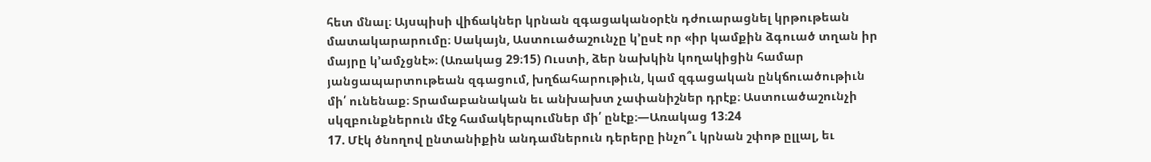հետ մնալ։ Այսպիսի վիճակներ կրնան զգացականօրէն դժուարացնել կրթութեան մատակարարումը։ Սակայն, Աստուածաշունչը կ’ըսէ որ «իր կամքին ձգուած տղան իր մայրը կ’ամչցնէ»։ (Առակաց 29։15) Ուստի, ձեր նախկին կողակիցին համար յանցապարտութեան զգացում, խղճահարութիւն, կամ զգացական ընկճուածութիւն մի՛ ունենաք։ Տրամաբանական եւ անխախտ չափանիշներ դրէք։ Աստուածաշունչի սկզբունքներուն մէջ համակերպումներ մի՛ ընէք։—Առակաց 13։24
17. Մէկ ծնողով ընտանիքին անդամներուն դերերը ինչո՞ւ կրնան շփոթ ըլլալ, եւ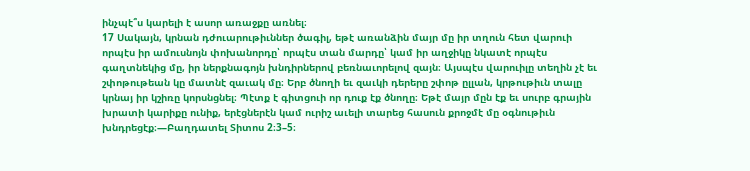ինչպէ՞ս կարելի է ասոր առաջքը առնել։
17 Սակայն, կրնան դժուարութիւններ ծագիլ, եթէ առանձին մայր մը իր տղուն հետ վարուի որպէս իր ամուսնոյն փոխանորդը՝ որպէս տան մարդը՝ կամ իր աղջիկը նկատէ որպէս գաղտնեկից մը, իր ներքնագոյն խնդիրներով բեռնաւորելով զայն։ Այսպէս վարուիլը տեղին չէ եւ շփոթութեան կը մատնէ զաւակ մը։ Երբ ծնողի եւ զաւկի դերերը շփոթ ըլլան, կրթութիւն տալը կրնայ իր կշիռը կորսնցնել։ Պէտք է գիտցուի որ դուք էք ծնողը։ Եթէ մայր մըն էք եւ սուրբ գրային խրատի կարիքը ունիք, երէցներէն կամ ուրիշ աւելի տարեց հասուն քրոջմէ մը օգնութիւն խնդրեցէք։—Բաղդատել Տիտոս 2։3–5։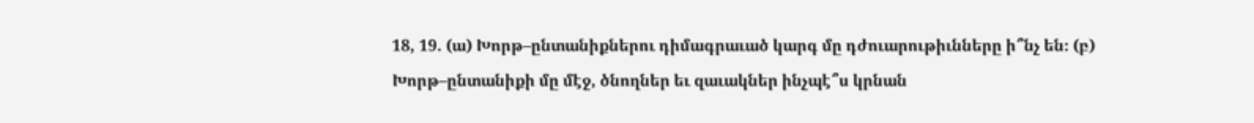18, 19. (ա) Խորթ–ընտանիքներու դիմագրաւած կարգ մը դժուարութիւնները ի՞նչ են։ (բ) Խորթ–ընտանիքի մը մէջ, ծնողներ եւ զաւակներ ինչպէ՞ս կրնան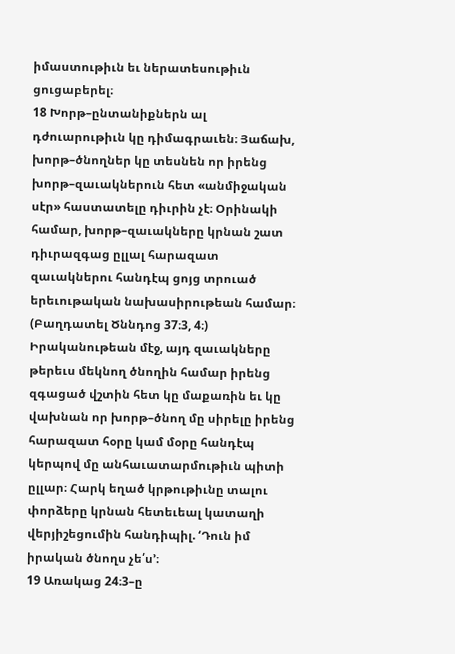իմաստութիւն եւ ներատեսութիւն ցուցաբերել։
18 Խորթ–ընտանիքներն ալ դժուարութիւն կը դիմագրաւեն։ Յաճախ, խորթ–ծնողներ կը տեսնեն որ իրենց խորթ–զաւակներուն հետ «անմիջական սէր» հաստատելը դիւրին չէ։ Օրինակի համար, խորթ–զաւակները կրնան շատ դիւրազգաց ըլլալ հարազատ զաւակներու հանդէպ ցոյց տրուած երեւութական նախասիրութեան համար։ (Բաղդատել Ծննդոց 37։3, 4։) Իրականութեան մէջ, այդ զաւակները թերեւս մեկնող ծնողին համար իրենց զգացած վշտին հետ կը մաքառին եւ կը վախնան որ խորթ–ծնող մը սիրելը իրենց հարազատ հօրը կամ մօրը հանդէպ կերպով մը անհաւատարմութիւն պիտի ըլլար։ Հարկ եղած կրթութիւնը տալու փորձերը կրնան հետեւեալ կատաղի վերյիշեցումին հանդիպիլ. ‘Դուն իմ իրական ծնողս չե՛ս’։
19 Առակաց 24։3–ը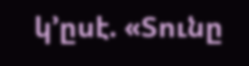կ’ըսէ. «Տունը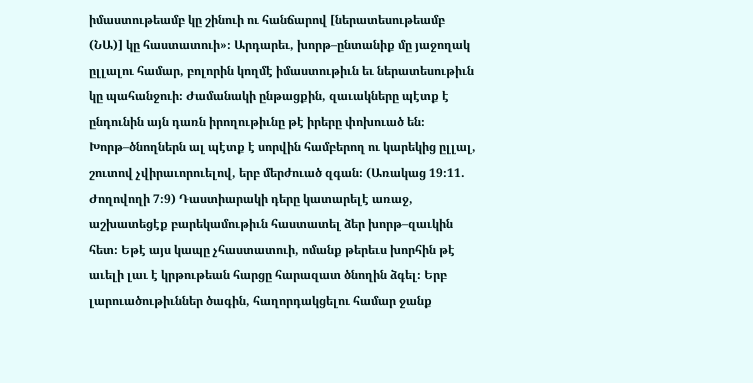իմաստութեամբ կը շինուի ու հանճարով [ներատեսութեամբ (ՆԱ)] կը հաստատուի»։ Արդարեւ, խորթ–ընտանիք մը յաջողակ ըլլալու համար, բոլորին կողմէ իմաստութիւն եւ ներատեսութիւն կը պահանջուի։ Ժամանակի ընթացքին, զաւակները պէտք է ընդունին այն դառն իրողութիւնը թէ իրերը փոխուած են։ Խորթ–ծնողներն ալ պէտք է սորվին համբերող ու կարեկից ըլլալ, շուտով չվիրաւորուելով, երբ մերժուած զգան։ (Առակաց 19։11. Ժողովողի 7։9) Դաստիարակի դերը կատարելէ առաջ, աշխատեցէք բարեկամութիւն հաստատել ձեր խորթ–զաւկին հետ։ Եթէ այս կապը չհաստատուի, ոմանք թերեւս խորհին թէ աւելի լաւ է կրթութեան հարցը հարազատ ծնողին ձգել։ Երբ լարուածութիւններ ծագին, հաղորդակցելու համար ջանք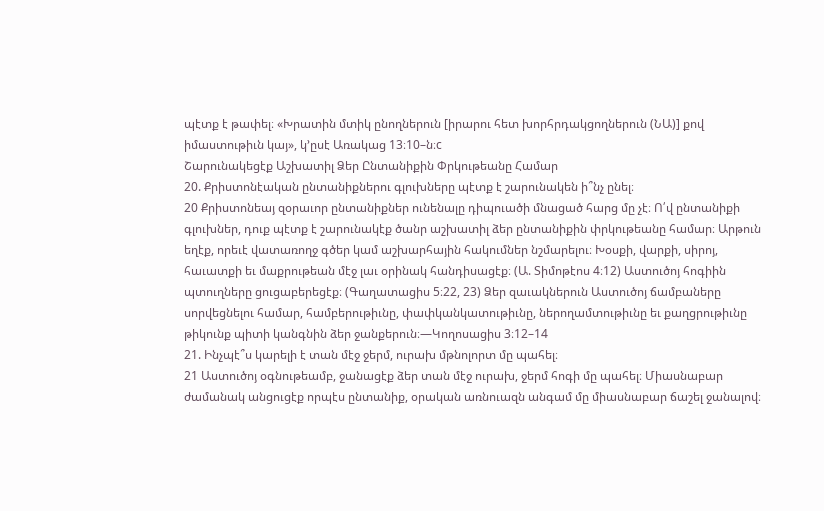պէտք է թափել։ «Խրատին մտիկ ընողներուն [իրարու հետ խորհրդակցողներուն (ՆԱ)] քով իմաստութիւն կայ», կ’ըսէ Առակաց 13։10–ն։c
Շարունակեցէք Աշխատիլ Ձեր Ընտանիքին Փրկութեանը Համար
20. Քրիստոնէական ընտանիքներու գլուխները պէտք է շարունակեն ի՞նչ ընել։
20 Քրիստոնեայ զօրաւոր ընտանիքներ ունենալը դիպուածի մնացած հարց մը չէ։ Ո՛վ ընտանիքի գլուխներ, դուք պէտք է շարունակէք ծանր աշխատիլ ձեր ընտանիքին փրկութեանը համար։ Արթուն եղէք, որեւէ վատառողջ գծեր կամ աշխարհային հակումներ նշմարելու։ Խօսքի, վարքի, սիրոյ, հաւատքի եւ մաքրութեան մէջ լաւ օրինակ հանդիսացէք։ (Ա. Տիմոթէոս 4։12) Աստուծոյ հոգիին պտուղները ցուցաբերեցէք։ (Գաղատացիս 5։22, 23) Ձեր զաւակներուն Աստուծոյ ճամբաները սորվեցնելու համար, համբերութիւնը, փափկանկատութիւնը, ներողամտութիւնը եւ քաղցրութիւնը թիկունք պիտի կանգնին ձեր ջանքերուն։—Կողոսացիս 3։12–14
21. Ինչպէ՞ս կարելի է տան մէջ ջերմ, ուրախ մթնոլորտ մը պահել։
21 Աստուծոյ օգնութեամբ, ջանացէք ձեր տան մէջ ուրախ, ջերմ հոգի մը պահել։ Միասնաբար ժամանակ անցուցէք որպէս ընտանիք, օրական առնուազն անգամ մը միասնաբար ճաշել ջանալով։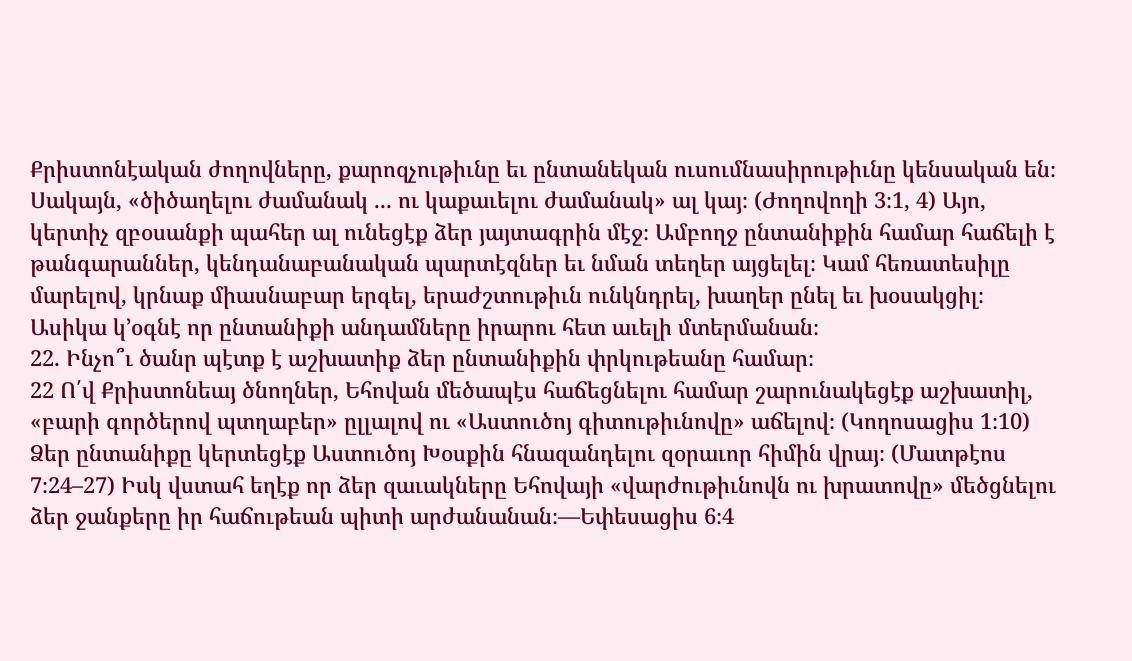Քրիստոնէական ժողովները, քարոզչութիւնը եւ ընտանեկան ուսումնասիրութիւնը կենսական են։ Սակայն, «ծիծաղելու ժամանակ ... ու կաքաւելու ժամանակ» ալ կայ։ (Ժողովողի 3։1, 4) Այո, կերտիչ զբօսանքի պահեր ալ ունեցէք ձեր յայտագրին մէջ։ Ամբողջ ընտանիքին համար հաճելի է թանգարաններ, կենդանաբանական պարտէզներ եւ նման տեղեր այցելել։ Կամ հեռատեսիլը մարելով, կրնաք միասնաբար երգել, երաժշտութիւն ունկնդրել, խաղեր ընել եւ խօսակցիլ։ Ասիկա կ’օգնէ որ ընտանիքի անդամները իրարու հետ աւելի մտերմանան։
22. Ինչո՞ւ ծանր պէտք է աշխատիք ձեր ընտանիքին փրկութեանը համար։
22 Ո՛վ Քրիստոնեայ ծնողներ, Եհովան մեծապէս հաճեցնելու համար շարունակեցէք աշխատիլ, «բարի գործերով պտղաբեր» ըլլալով ու «Աստուծոյ գիտութիւնովը» աճելով։ (Կողոսացիս 1։10) Ձեր ընտանիքը կերտեցէք Աստուծոյ Խօսքին հնազանդելու զօրաւոր հիմին վրայ։ (Մատթէոս 7։24–27) Իսկ վստահ եղէք որ ձեր զաւակները Եհովայի «վարժութիւնովն ու խրատովը» մեծցնելու ձեր ջանքերը իր հաճութեան պիտի արժանանան։—Եփեսացիս 6։4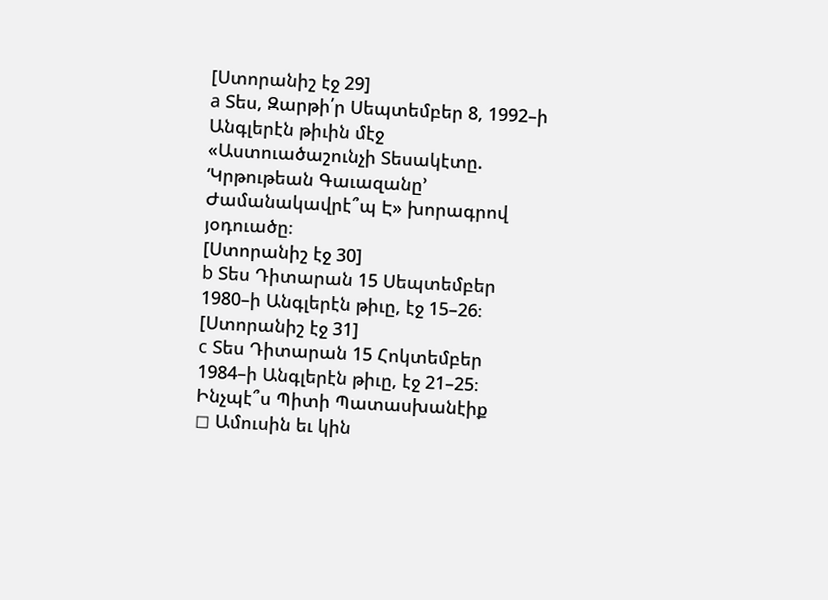[Ստորանիշ էջ 29]
a Տես, Զարթի՛ր Սեպտեմբեր 8, 1992–ի Անգլերէն թիւին մէջ «Աստուածաշունչի Տեսակէտը. ‘Կրթութեան Գաւազանը’ Ժամանակավրէ՞պ Է» խորագրով յօդուածը։
[Ստորանիշ էջ 30]
b Տես Դիտարան 15 Սեպտեմբեր 1980–ի Անգլերէն թիւը, էջ 15–26։
[Ստորանիշ էջ 31]
c Տես Դիտարան 15 Հոկտեմբեր 1984–ի Անգլերէն թիւը, էջ 21–25։
Ինչպէ՞ս Պիտի Պատասխանէիք
◻ Ամուսին եւ կին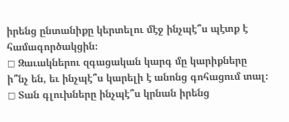իրենց ընտանիքը կերտելու մէջ ինչպէ՞ս պէտք է համագործակցին։
◻ Զաւակներու զգացական կարգ մը կարիքները ի՞նչ են, եւ ինչպէ՞ս կարելի է անոնց գոհացում տալ։
◻ Տան գլուխները ինչպէ՞ս կրնան իրենց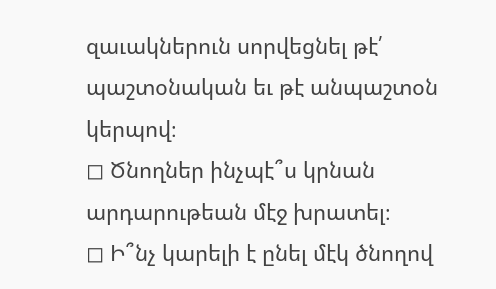զաւակներուն սորվեցնել թէ՛ պաշտօնական եւ թէ անպաշտօն կերպով։
◻ Ծնողներ ինչպէ՞ս կրնան արդարութեան մէջ խրատել։
◻ Ի՞նչ կարելի է ընել մէկ ծնողով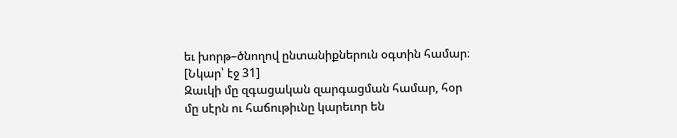եւ խորթ–ծնողով ընտանիքներուն օգտին համար։
[Նկար՝ էջ 31]
Զաւկի մը զգացական զարգացման համար, հօր մը սէրն ու հաճութիւնը կարեւոր են